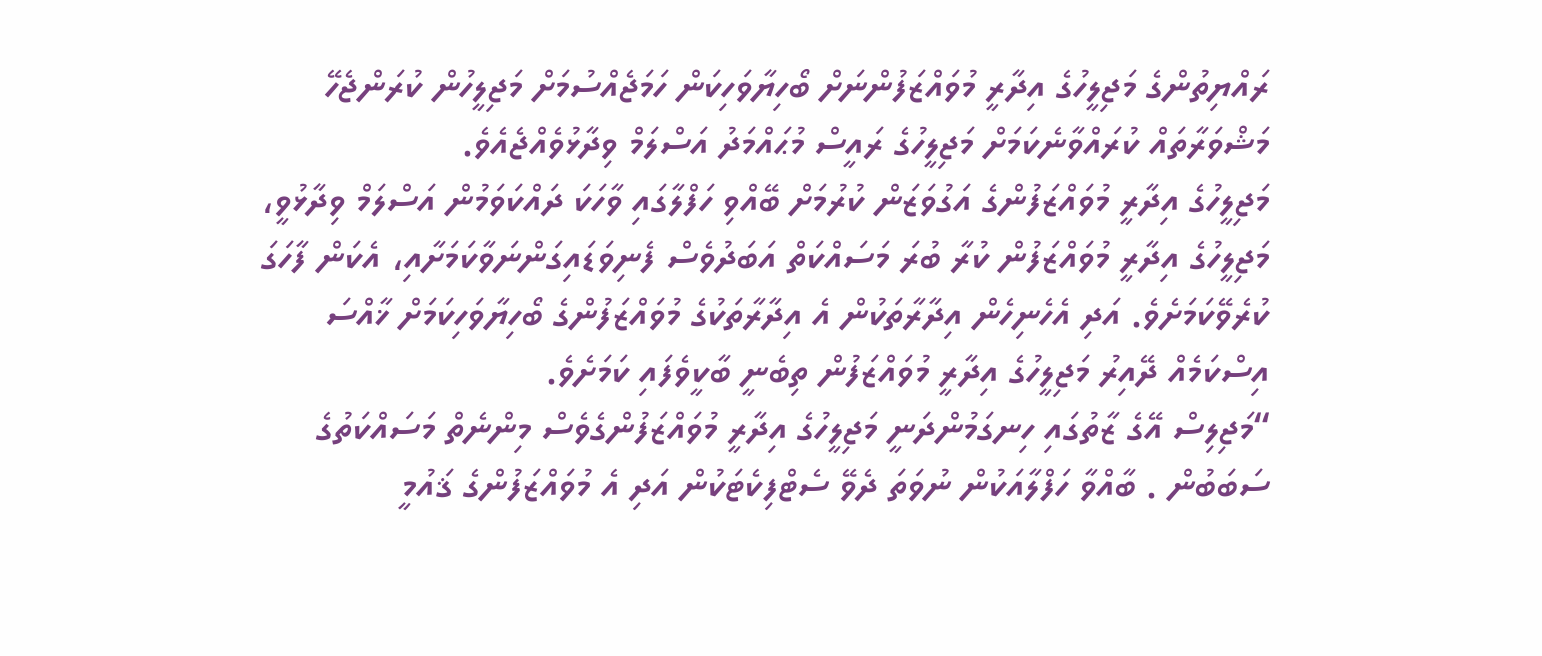ރައްޔިތުންގެ މަޖިލީހުގެ އިދާރީ މުވައްޒަފުންނަށް ބޯހިޔާވަހިކަން ހަމަޖެއްސުމަށް މަޖިލީހުން ކުރަންޖެހޭ މަޝްވަރާތައް ކުރައްވާނެކަމަށް މަޖިލީހުގެ ރައީސް މުޙައްމަދު އަސްލަމް ވިދާޅުވެއްޖެއެވެ.
މަޖިލީހުގެ އިދާރީ މުވައްޒަފުންގެ އަގުވަޒަން ކުރުމަށް ބޭއްވި ހަފްލާގައި ވާހަކަ ދައްކަވަމުން އަސްލަމް ވިދާޅުވީ، މަޖިލީހުގެ އިދާރީ މުވައްޒަފުން ކުރާ ބުރަ މަސައްކަތް އަބަދުވެސް ފެނިވަޑައިގަންނަވާކަމަށާއި، އެކަން ފާހަގަ ކުރެވޭކަމަށެވެ. އަދި އެހެނިހެން އިދާރާތަކުން އެ އިދާރާތަކުގެ މުވައްޒަފުންގެ ބޯހިޔާވަހިކަމަށް ޚާއްސަ އިސްކަމެއް ދޭއިރު މަޖިލީހުގެ އިދާރީ މުވައްޒަފުން ތިބެނީ ބާކީވެފައި ކަމަށެވެ.
“މަޖިލިސް އޭގެ ޒާތުގައި ހިނގަމުންދަނީ މަޖިލީހުގެ އިދާރީ މުވައްޒަފުންގެވެސް މިންނެތް މަސައްކަތުގެ ސަބަބުން . ބާއްވާ ހަފްލާއަކުން ނުވަތަ ދެވޭ ސެޓްފިކެޓަކުން އަދި އެ މުވައްޒަފުންގެ ޤައުމީ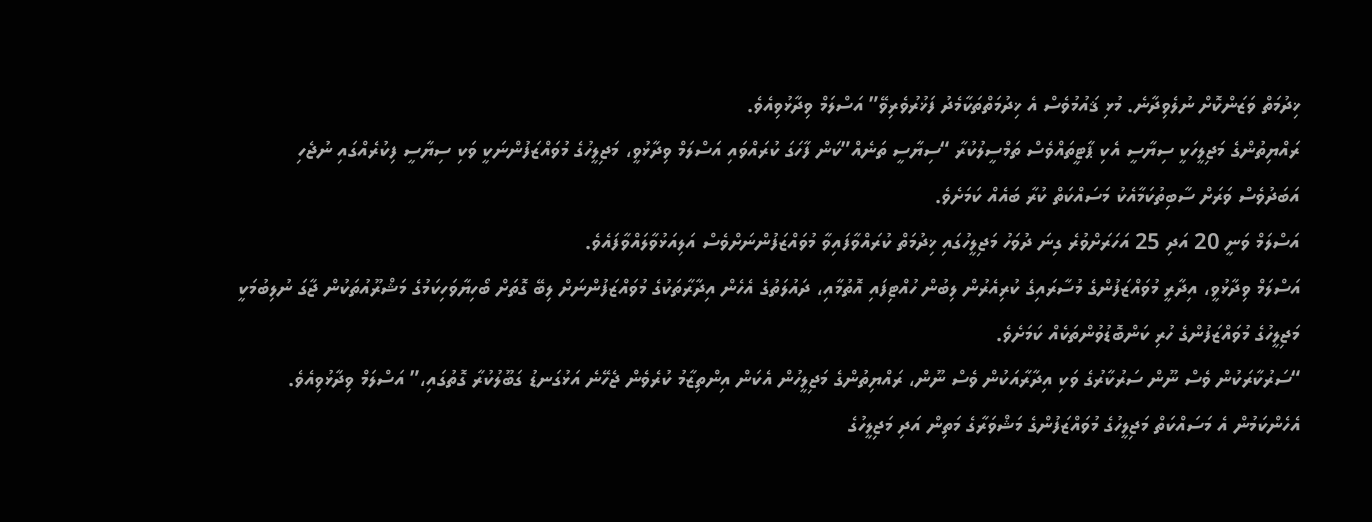ޚިދުމަތް ވަޒަންކޮށް ނުލެވިދާނެ. މުޅި ޤައުމުވެސް އެ ޚިދުމަތްތަކާމެދު ފަޚުރުވެރިވޭ” އަސްލަމް ވިދާޅުވިއެވެ.
ރައްޔިތުންގެ މަޖިލީހަކީ ސިޔާސީ އެކި ޕާޓީތައްވެސް ތަމްސީލުކުރާ “ސިޔާސީ ތަނެއް”ކަން ފާހަގަ ކުރައްވައި އަސްލަމް ވިދާޅުވީ، މަޖިލީހުގެ މުވައްޒަފުންނަކީ ވަކި ސިޔާސީ ފިކުރެއްގައި ނުޖެހި އަބަދުވެސް ވަރަށް ސާބިތުކަމާއެކު މަސައްކަތް ކުރާ ބައެއް ކަމަށެވެ.
އަސްލަމް ވަނީ 20 އަދި 25 އަހަރަށްވުރެ ގިނަ ދުވަހު މަޖިލީހުގައި ޚިދުމަތް ކުރައްވާފައިވާ މުވައްޒަފުންނަށްވެސް އަލިއަޅުވާލައްވާފައެވެ.
އަސްލަމް ވިދާޅުވީ، އިދާރީ މުވައްޒަފުންގެ މުސާރައިގެ ކުރިއެރުން ލިބުން ހުއްޓިފައި އޮތުމާއި، ދައުލަތުގެ އެހެން އިދާރާތަކުގެ މުވައްޒަފުންނަށް ލިބޭ ގޮތަށް ބޯހިޔާވަހިކަމުގެ މަޝްރޫއުތަކުން ޖާގަ ނުލިބުމަކީ މަޖިލީހުގެ މުވައްޒަފުންގެ ހުރި ކަންބޮޑުވުންތަކެއް ކަމަށެވެ.
“ސަރުކާރަކުން ވެސް ނޫން ސަރުކާރުގެ ވަކި އިދާރާއަކުން ވެސް ނޫން، ރައްޔިތުންގެ މަޖިލީހުން އެކަން އިންތިޒާމު ކުރެވެން ޖެހޭނެ އަޅުގަނޑު ގަބޫލުކުރާ ގޮތުގައި،” އަސްލަމް ވިދާޅުވިއެވެ.
އެހެންކަމުން އެ މަސައްކަތް މަޖިލީހުގެ މުވައްޒަފުންގެ މަޝްވަރާގެ މަތިން އަދި މަޖިލީހުގެ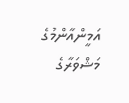އަމީންއާންމުގެ މަޝްވަރާގެ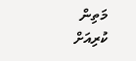މަތިން ކުރިއަށް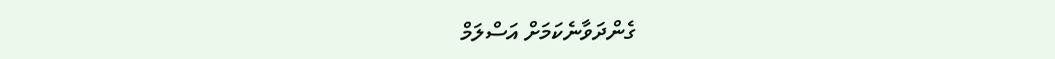ގެންދަވާނެކަމަށް އަސްލަމް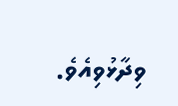ވިދާޅުވިއެވެ.